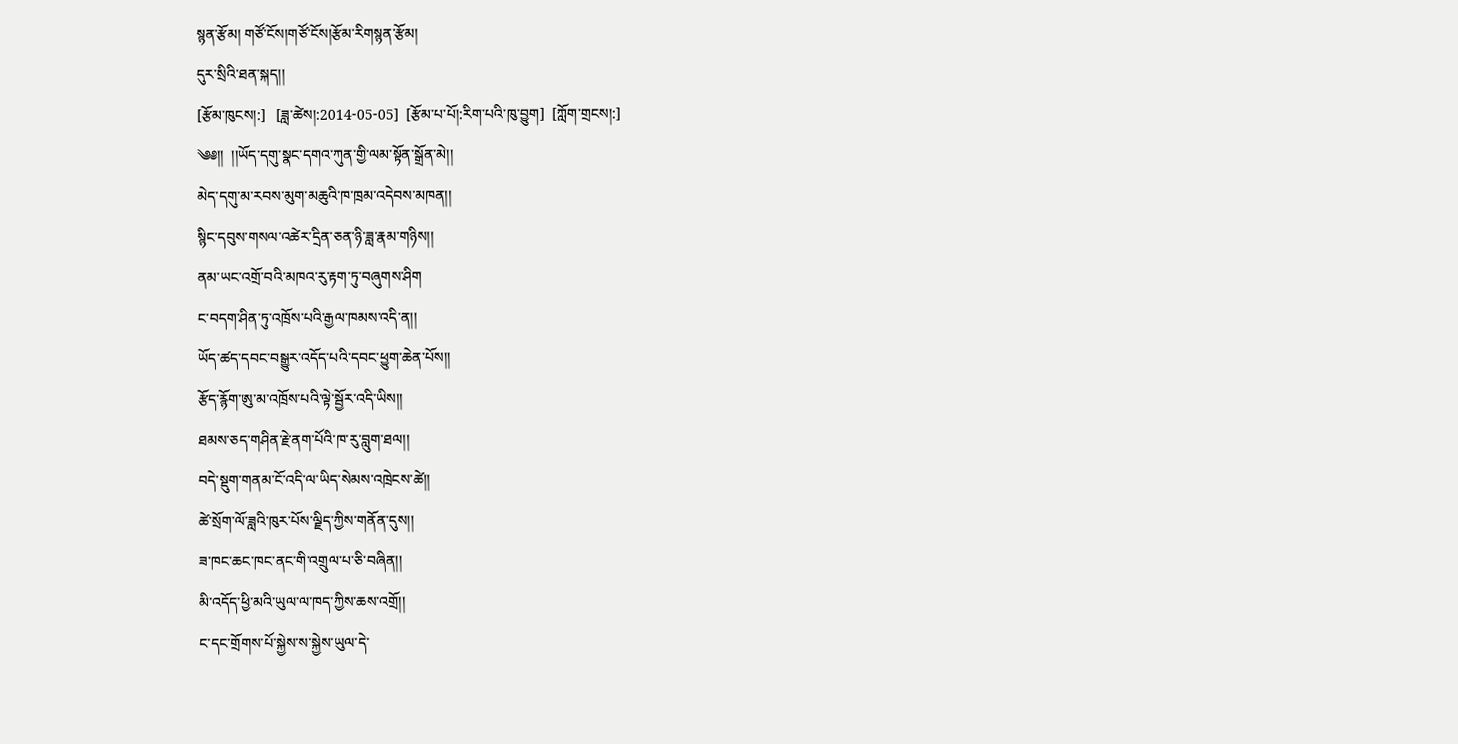སྙན་རྩོམ། གཙོ་ངོས།གཙོ་ངོས།རྩོམ་རིགསྙན་རྩོམ།
དུར་སྲིའི་ཐན་སྐད།།
[རྩོམ་ཁུངས།:]   [ཟླ་ཚེས།:2014-05-05]  [རྩོམ་པ་པོ།:རིག་པའི་ཁུ་བྱུག]  [ཀློག་གྲངས།:]
༄༅།།  །།ཡོད་དགུ་སྣང་དགའ་ཀུན་གྱི་ལམ་སྟོན་སྒྲོན་མེ།།
མེད་དགུ་མ་རབས་མུག་མཆུའི་ཁ་ཁྲམ་འདེབས་མཁན།།
སྙིང་དབུས་གསལ་འཚེར་དྲིན་ཅན་ཉི་ཟླ་རྣམ་གཉིས།།
ནམ་ཡང་འགྲོ་བའི་མཁའ་རུ་རྟག་ཏུ་བཞུགས་ཤིག
ང་བདག་ཤིན་ཏུ་འཁྲོས་པའི་རྒྱལ་ཁམས་འདི་ན།།
ཡོད་ཚད་དབང་བསྒྱུར་འདོད་པའི་དབང་ཕྱུག་ཆེན་པོས།།
རྩོད་རྙོག་ཨུ་མ་འཁྲོས་པའི་ལྟེ་སྦྱོར་འདི་ཡིས།།
ཐམས་ཅད་གཤིན་རྗེ་ནག་པོའི་ཁ་རུ་བླུག་ཐལ།།
བདེ་སྡུག་གནམ་ངོ་འདི་ལ་ཡིད་སེམས་འཁྲེངས་ཚེ།།
ཚེ་སྲོག་ལོ་ཟླའི་ཁུར་པོས་ལྗིད་ཀྱིས་གནོན་དུས།།
ཟ་ཁང་ཆང་ཁང་ནང་གི་འགྲུལ་པ་ཅི་བཞིན།།
མི་འདོད་ཕྱི་མའི་ཡུལ་ལ་ཁད་ཀྱིས་ཆས་འགྲོ།།
ང་དང་གྲོགས་པོ་སྐྱེས་ས་སྐྱེས་ཡུལ་དེ་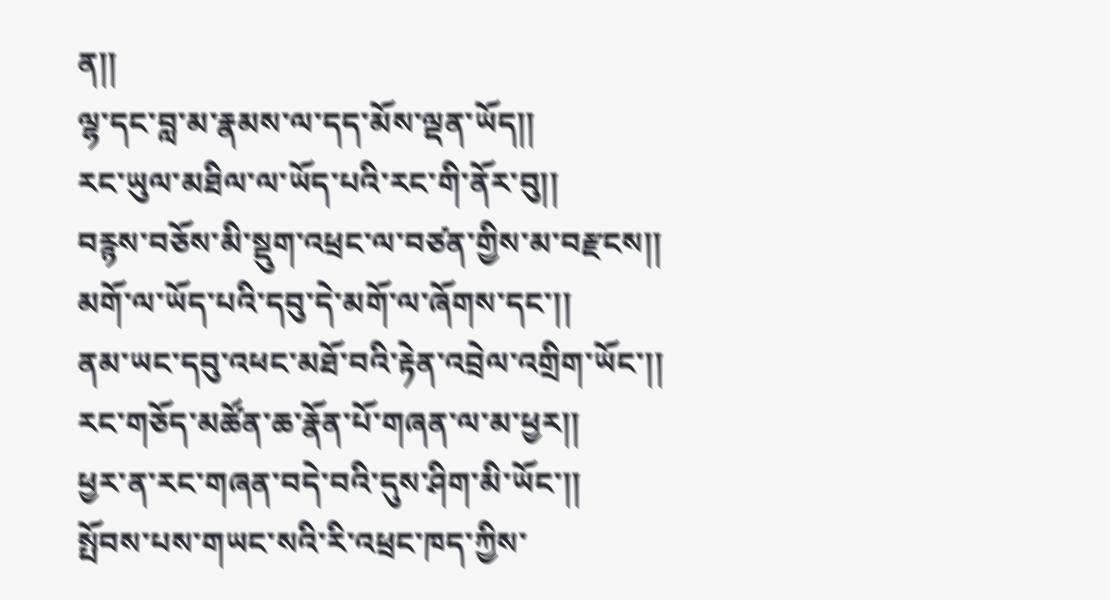ན།།
ལྷ་དང་བླ་མ་རྣམས་ལ་དད་མོས་ལྡན་ཡོད།།
རང་ཡུལ་མཐིལ་ལ་ཡོད་པའི་རང་གི་ནོར་བུ།།
བརྙས་བཅོས་མི་སྡུག་འཕྲང་ལ་བཙན་གྱིས་མ་བརྫངས།།
མགོ་ལ་ཡོད་པའི་དབུ་དེ་མགོ་ལ་ཞོགས་དང་།།
ནམ་ཡང་དབུ་འཕང་མཐོ་བའི་རྟེན་འབྲེལ་འགྲིག་ཡོང་།།
རང་གཅོད་མཚོན་ཆ་རྣོན་པོ་གཞན་ལ་མ་ཕྱར།།
ཕྱར་ན་རང་གཞན་བདེ་བའི་དུས་ཤིག་མི་ཡོང་།།
སྤོབས་པས་གཡང་སའི་རི་འཕྲང་ཁད་ཀྱིས་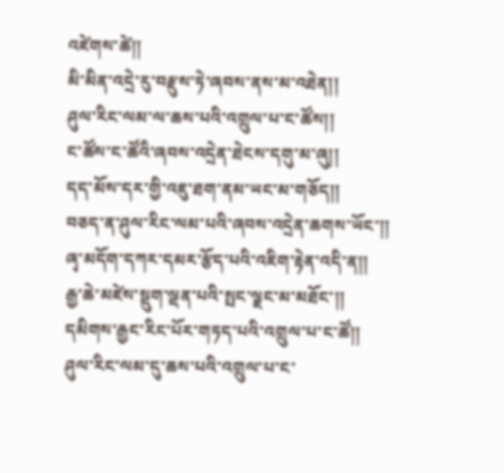འཛེགས་ཚེ།།
མི་མིན་འདྲེ་རུ་བརྫུས་ཏེ་ཞབས་ནས་མ་འཐེན།།
ཤུལ་རིང་ལམ་ལ་ཆས་པའི་འགྲུལ་པ་ང་ཚོས།།
ང་ཚོས་ང་ཚོའི་ཞབས་འདྲེན་ཐེངས་དགུ་མ་ཞུ།།
དད་མོས་དར་གྱི་འཇུ་ཐག་ནམ་ཡང་མ་གཅོད།།
བཅད་ན་ཤུལ་རིང་ལམ་པའི་ཞབས་འདྲེན་ཆགས་ཡོང་།།
ཞྭ་མདོག་དཀར་དམར་རྩོད་པའི་འཇིག་རྟེན་འདི་ན།།
རྒྱ་ཆེ་མཛེས་སྡུག་ལྡན་པའི་སྤང་ལྗང་མ་མཐོང་།།
དམིགས་རྒྱང་རིང་པོར་གཏད་པའི་འགྲུལ་པ་ང་ཚོ།།
ཤུལ་རིང་ལམ་དུ་ཆས་པའི་འགྲུལ་པ་ང་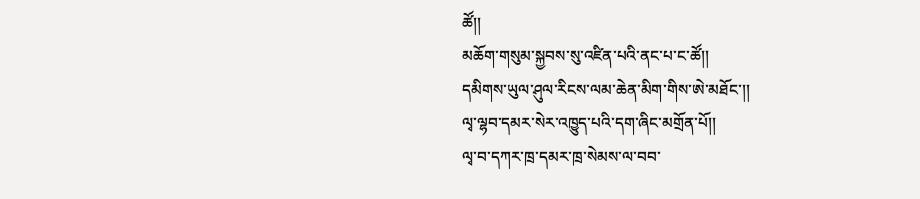ཚོ།།
མཆོག་གསུམ་སྐྱབས་སུ་འཛིན་པའི་ནང་པ་ང་ཚོ།།
དམིགས་ཡུལ་ཤུལ་རིངས་ལམ་ཆེན་མིག་གིས་ཨེ་མཐོང་།།
ལྭ་ལྷབ་དམར་སེར་འཁྱུད་པའི་དག་ཞིང་མགྲོན་པོ།།
ལྭ་བ་དཀར་ཁྲ་དམར་ཁྲ་སེམས་ལ་བབ་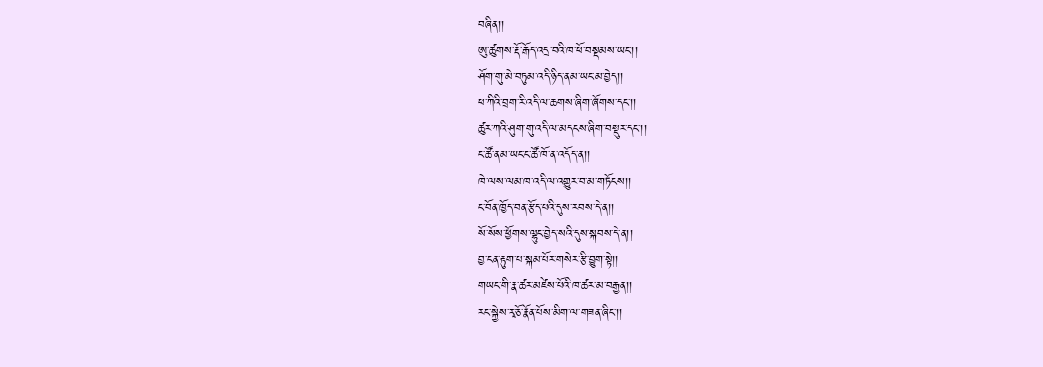བཞིན།།
ཨུ་ཚུགས་རྡོ་རྒོད་འདྲ་བའི་ཁ་ཕོ་བསྡམས་ཡང་།།
ཤོག་གུ་མེ་བཏུམ་འདི་ཉིད་ནམ་ཡང་མ་བྱེད།།
ཕ་ཀིའི་བྲག་རི་འདི་ལ་ཆགས་ཞིག་ཞོགས་དང་།།
ཚུར་ཀའི་ཤུག་གུ་འདི་ལ་མདངས་ཞིག་བསྡུར་དང་།།
ང་ཚོ་ནམ་ཡང་ང་ཚོ་ཁོ་ན་འདོད་ན།།
ཁེ་ལས་ལམ་ཁ་འདི་ལ་འགྱུར་བ་མ་གཏོངས།།
ང་བོན་ཁྱོད་བན་རྩོད་པའི་དུས་རབས་དེ་ན།།
སོ་སོས་ཕྱོགས་ལྷུང་བྱེད་སའི་དུས་སྐབས་དེ་ན།།
བྱ་ངན་རྟུག་པ་སྐམ་པོར་གསེར་རྩི་བྱུག་སྟེ།།
གཡང་གི་རྣ་ཚར་མཛེས་པོའི་ཁ་ཚར་མ་བརྒྱན།།
རང་སྐྱེས་རྭ་ཅོ་རྣོན་པོས་མིག་ལ་གཟན་ཞིང་།།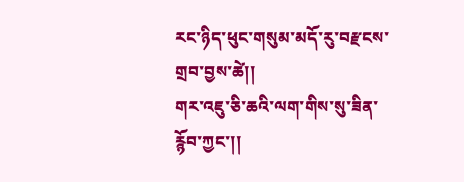རང་ཉིད་ཕུང་གསུམ་མདོ་རུ་བརྫངས་གྲབ་བྱས་ཚེ།།
གར་འཇུ་ཅི་ཆའི་ལག་གིས་སུ་ཟིན་རྙོབ་ཀྱང་།།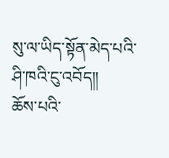སུ་ལ་ཡིད་སྟོན་མེད་པའི་ཤི་ཁའི་ངུ་འབོད།།
ཆོས་པའི་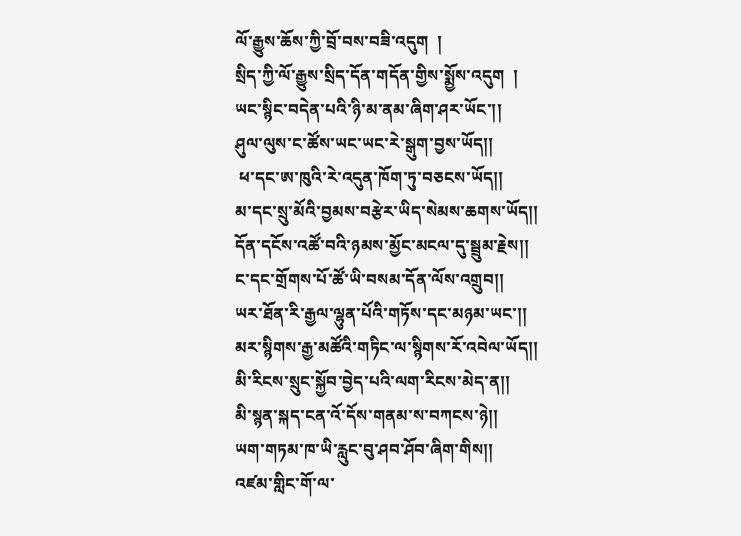ལོ་རྒྱུས་ཆོས་ཀྱི་བྲོ་བས་བཟི་འདུག  །
སྲིད་ཀྱི་ལོ་རྒྱུས་སྲིད་དོན་གདོན་གྱིས་སྨྱོས་འདུག  །
ཡང་སྙིང་བདེན་པའི་ཉི་མ་ནམ་ཞིག་ཤར་ཡོང་།།
ཤུལ་ལུས་ང་ཚོས་ཡང་ཡང་རེ་སྒུག་བྱས་ཡོད།།
 ཕ་དང་ཨ་ཁུའི་རེ་འདུན་ཁོག་ཏུ་བཅངས་ཡོད།།
མ་དང་སྲུ་མོའི་བྱམས་བརྩེར་ཡིད་སེམས་ཆགས་ཡོད།།
དོན་དངོས་འཚོ་བའི་ཉམས་མྱོང་མངལ་དུ་སྦྲུམ་རྗེས།།
ང་དང་གྲོགས་པོ་ཚོ་ཡི་བསམ་དོན་ལོས་འགྲུབ།།
ཡར་ཐོན་རི་རྒྱལ་ལྷུན་པོའི་གཏོས་དང་མཉམ་ཡང་།།
མར་སྙིགས་རྒྱ་མཚོའི་གཏིང་ལ་སྙིགས་རོ་འབེལ་ཡོད།།
མི་རིངས་སྲུང་སྐྱོབ་བྱེད་པའི་ལག་རིངས་མེད་ན།།
མི་སྙན་སྐད་ངན་འོ་དོས་གནམ་ས་བཀངས་ཉེ།།
ཡག་གཏམ་ཁ་ཡི་རླུང་བུ་ཤབ་ཤོབ་ཞིག་གིས།།
འཛམ་གླིང་གོ་ལ་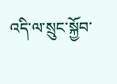འདི་ལ་སྲུང་སྐྱོབ་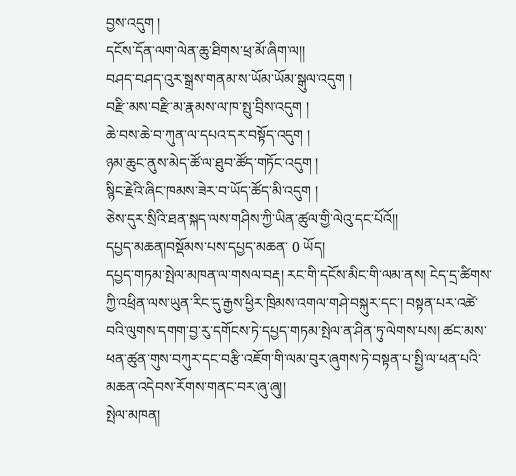བྱས་འདུག །
དངོས་དོན་ལག་ལེན་ཆུ་ཐིགས་ཕྲ་མོ་ཞིག་ལ།།
བཤད་བཤད་འུར་སྒྲས་གནམ་ས་ཡོམ་ཡོམ་སྒུལ་འདུག །
བརྫི་མས་བརྫི་མ་རྣམས་ལ་ཁ་སྤུ་བྲིས་འདུག །
ཆེ་བས་ཆེ་བ་ཀུན་ལ་དཔའ་དར་བསྟོད་འདུག །
ཉམ་ཆུང་ནུས་མེད་ཚོ་ལ་ཐུབ་ཚོད་གཏོང་འདུག །
སྙིང་རྗེའི་ཞིང་ཁམས་ཟེར་བ་ཡོད་ཚོད་མི་འདུག །
ཅེས་དུར་སྲིའི་ཐན་སྐད་ལས་གཤིས་ཀྱི་ཡིན་ཚུལ་གྱི་ལེའུ་དང་པོའོ།།
དཔྱད་མཆན།བསྡོམས་པས་དཔྱད་མཆན་ 0 ཡོད།
དཔྱད་གཏམ་སྤེལ་མཁན་ལ་གསལ་བརྡ། རང་གི་དངོས་མིང་གི་ལམ་ནས། ངེད་དྲ་ཚིགས་ཀྱི་འཕྲིན་ལས་ཡུན་རིང་དུ་རྒྱས་ཕྱིར་ཁྲིམས་འགལ་གཤེ་བསྐུར་དང་། བསྟན་པར་འཚེ་བའི་ལུགས་དགག་བྱ་རུ་དགོངས་ཏེ་དཔྱད་གཏམ་སྤེལ་ན་ཤིན་ཏུ་ལེགས་པས། ཚང་མས་ཕན་ཚུན་གུས་བཀུར་དང་བརྩི་འཇོག་གི་ལམ་བུར་ཞུགས་ཏེ་བསྟན་པ་སྤྱི་ལ་ཕན་པའི་མཆན་འདེབས་རོགས་གནང་བར་ཞུ་ཞུ།།
སྤེལ་མཁན།